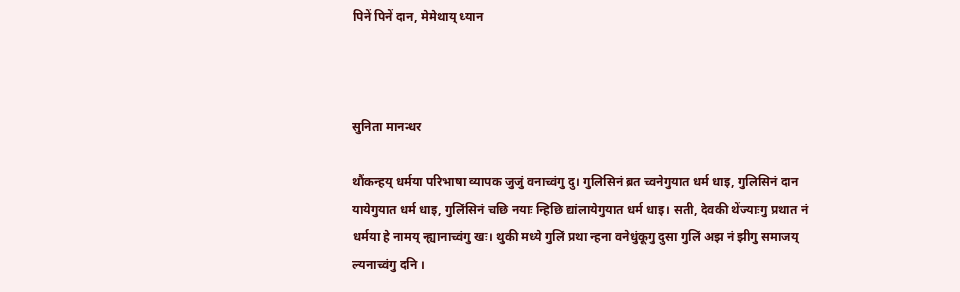पिनें पिनें दान, मेमेथाय् ध्यान



सुनिता मानन्धर

थौंकन्हय् धर्मया परिभाषा व्यापक जुजुं वनाच्वंगु दु। गुलिसिनं ब्रत च्वनेगुयात धर्म धाइ, गुलिसिनं दान यायेगुयात धर्म धाइ, गुलिंसिनं चछि नयाः न्हिछि द्यांलायेगुयात धर्म धाइ। सती, देवकी थेंज्याःगु प्रथात नं धर्मया हे नामय् न्ह्यानाच्वंगु खः। थुकी मध्ये गुलिं प्रथा न्हना वनेधुंकूगु दुसा गुलिं अझ नं झीगु समाजय् ल्यनाच्वंगु दनि ।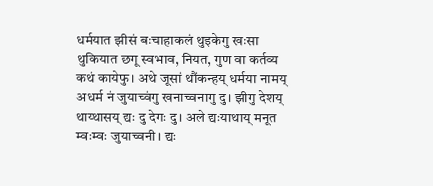धर्मयात झीसं बःचाहाकलं थुइकेगु खःसा थुकियात छगू स्वभाव, नियत, गुण वा कर्तव्य कथं कायेफु। अथे जूसां थौंकन्हय् धर्मया नामय् अधर्म नं जुयाच्वंगु खनाच्वनागु दु। झीगु देशय् थाय्थासय् द्यः दु देगः दु। अले द्यःयाथाय् मनूत म्वःम्वः जुयाच्वनी। द्यः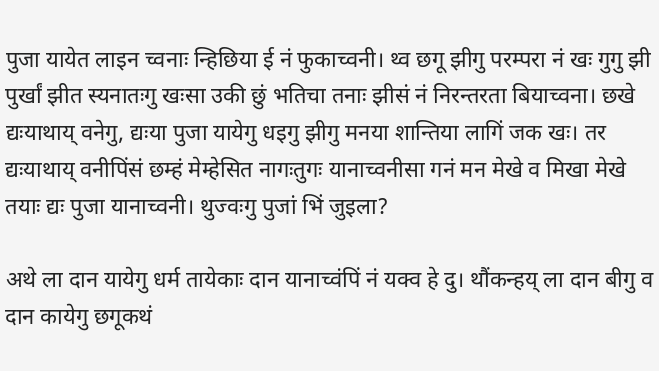पुजा यायेत लाइन च्वनाः न्हिछिया ई नं फुकाच्वनी। थ्व छगू झीगु परम्परा नं खः गुगु झी पुर्खां झीत स्यनातःगु खःसा उकी छुं भतिचा तनाः झीसं नं निरन्तरता बियाच्वना। छखे द्यःयाथाय् वनेगु, द्यःया पुजा यायेगु धइगु झीगु मनया शान्तिया लागिं जक खः। तर द्यःयाथाय् वनीपिंसं छम्हं मेम्हेसित नागःतुगः यानाच्वनीसा गनं मन मेखे व मिखा मेखे तयाः द्यः पुजा यानाच्वनी। थुज्वःगु पुजां भिं जुइला?

अथे ला दान यायेगु धर्म तायेकाः दान यानाच्वंपिं नं यक्व हे दु। थौंकन्हय् ला दान बीगु व दान कायेगु छगूकथं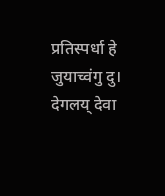प्रतिस्पर्धा हे जुयाच्वंगु दु। देगलय् देवा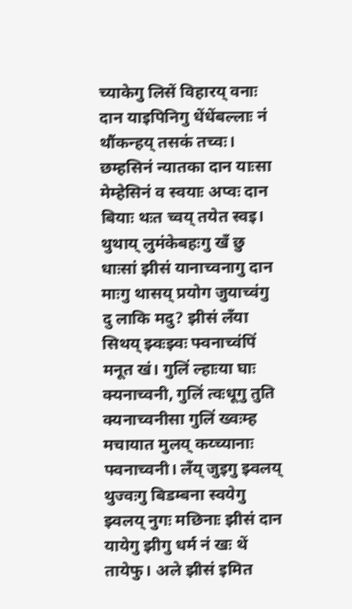च्याकेगु लिसें विहारय् वनाः दान याइपिनिगु धेंधेंबल्लाः नं थौंकन्हय् तसकं तच्वः। छम्हसिनं न्यातका दान याःसा मेम्हेसिनं व स्वयाः अप्वः दान बियाः थःत च्वय् तयेत स्वइ। थुथाय् लुमंकेबहःगु खँ छु धाःसां झीसं यानाच्वनागु दान माःगु थासय् प्रयोग जुयाच्वंगु दु लाकि मदु? झीसं लँया सिथय् झ्वःझ्वः फ्वनाच्वंपिं मनूत खं। गुलिं ल्हाःया घाः क्यनाच्वनी, गुलिं त्वःधूगु तुति क्यनाच्वनीसा गुलिं ख्वःम्ह मचायात मुलय् कय्च्यानाः फ्वनाच्वनी। लँय् जुइगु झ्वलय् थुज्वःगु बिडम्बना स्वयेगु झ्वलय् नुगः मछिनाः झीसं दान यायेगु झीगु धर्म नं खः थें तायेफु। अले झीसं इमित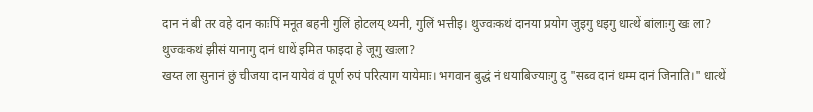दान नं बी तर वहे दान काःपिं मनूत बहनी गुलिं होटलय् थ्यनी, गुलिं भत्तीइ। थुज्वःकथं दानया प्रयोग जुइगु धइगु धात्थें बांलाःगु खः ला? थुज्वःकथं झीसं यानागु दानं धाथें इमित फाइदा हे जूगु खःला?
खय्त ला सुनानं छुं चीजया दान यायेवं वं पूर्ण रुपं परित्याग यायेमाः। भगवान बुद्धं नं धयाबिज्याःगु दु "सब्व दानं धम्म दानं जिनाति।" धात्थें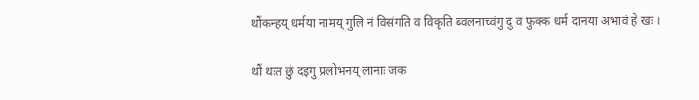थौंकन्हय् धर्मया नामय् गुलि नं विसंगति व विकृति ब्वलनाच्वंगु दु व फुक्क धर्म दानया अभावं हे खः ।

थौं थःत छुं दइगु प्रलोभनय् लानाः जक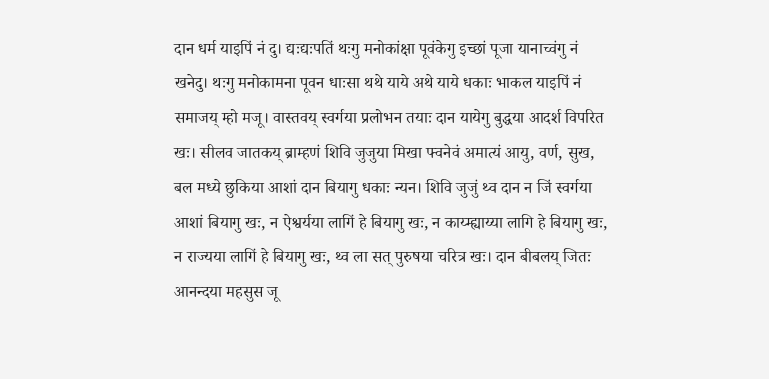दान धर्म याइपिं नं दु। द्यःद्यःपतिं थःगु मनोकांक्षा पूवंकेगु इच्छां पूजा यानाच्वंगु नं खनेदु। थःगु मनोकामना पूवन धाःसा थथे याये अथे याये धकाः भाकल याइपिं नं समाजय् म्हो मजू। वास्तवय् स्वर्गया प्रलोभन तयाः दान यायेगु बुद्धया आदर्श विपरित खः। सीलव जातकय् ब्राम्हणं शिवि जुजुया मिखा फ्वनेवं अमात्यं आयु, वर्ण, सुख, बल मध्ये छुकिया आशां दान बियागु धकाः न्यन। शिवि जुजुं थ्व दान न जिं स्वर्गया आशां बियागु खः, न ऐश्वर्यया लागिं हे बियागु खः, न काय्म्ह्याय्या लागि हे बियागु खः, न राज्यया लागिं हे बियागु खः, थ्व ला सत् पुरुषया चरित्र खः। दान बीबलय् जितः आनन्दया महसुस जू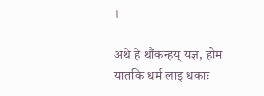।

अथे हे थौंकन्हय् यज्ञ, होम यातकि धर्म लाइ धकाः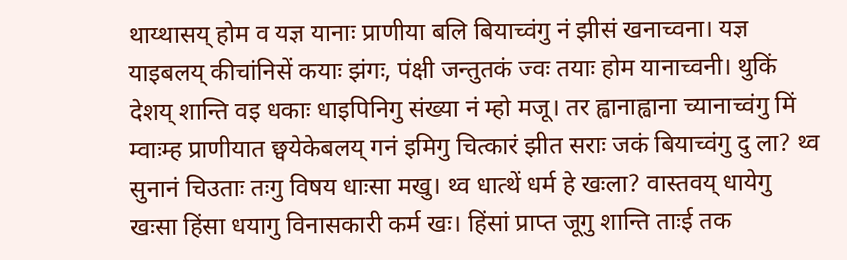थाय्थासय् होम व यज्ञ यानाः प्राणीया बलि बियाच्वंगु नं झीसं खनाच्वना। यज्ञ याइबलय् कीचांनिसें कयाः झंगः, पंक्षी जन्तुतकं ज्वः तयाः होम यानाच्वनी। थुकिं देशय् शान्ति वइ धकाः धाइपिनिगु संख्या नं म्हो मजू। तर ह्वानाह्वाना च्यानाच्वंगु मिं म्वाःम्ह प्राणीयात छ्वयेकेबलय् गनं इमिगु चित्कारं झीत सराः जकं बियाच्वंगु दु ला? थ्व सुनानं चिउताः तःगु विषय धाःसा मखु। थ्व धात्थें धर्म हे खःला? वास्तवय् धायेगु खःसा हिंसा धयागु विनासकारी कर्म खः। हिंसां प्राप्त जूगु शान्ति ताःई तक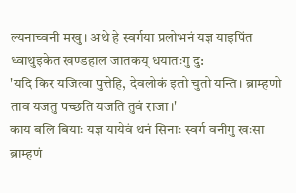ल्यनाच्वनी मखु। अथे हे स्वर्गया प्रलोभनं यज्ञ याइपिंत ध्वाथुइकेत खण्डहाल जातकय् धयातःगु दु:
'यदि किर यजित्वा पुत्तेहि, देवलोकं इतो चुतो यन्ति। ब्राम्हणो ताव यजतु पच्छति यजति तुवं राजा।'
काय बलि बियाः यज्ञ यायेवं थनं सिनाः स्वर्ग वनीगु खःसा ब्राम्हणं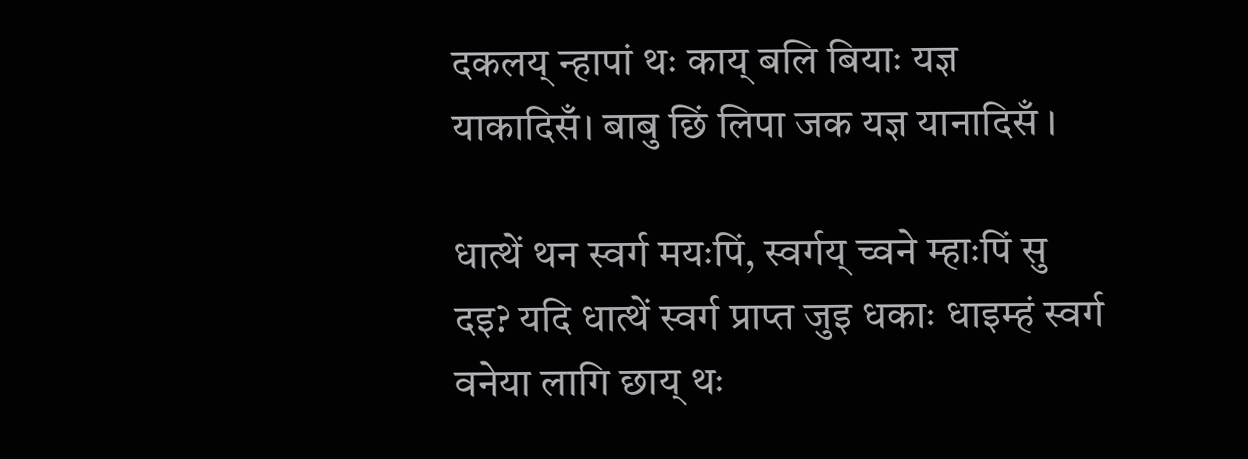दकलय् न्हापां थः काय् बलि बियाः यज्ञ याकादिसँ। बाबु छिं लिपा जक यज्ञ यानादिसँ ।

धात्थें थन स्वर्ग मयःपिं, स्वर्गय् च्वने म्हाःपिं सु दइ? यदि धात्थें स्वर्ग प्राप्त जुइ धकाः धाइम्हं स्वर्ग वनेया लागि छाय् थः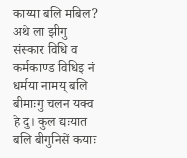काय्या बलि मबिल?
अथे ला झीगु संस्कार विधि व कर्मकाण्ड विधिइ नं धर्मया नामय् बलि बीमाःगु चलन यक्व हे दु। कुल द्यःयात बलि बीगुनिसें कयाः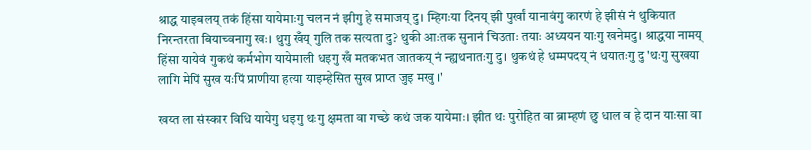श्राद्ध याइबलय् तकं हिंसा यायेमाःगु चलन नं झीगु हे समाजय् दु। म्हिगःया दिनय् झी पुर्खां यानावंगु कारणं हे झीसं नं थुकियात निरन्तरता बियाच्वनागु खः। थुगु खँय् गुलि तक सत्यता दु? थुकी आःतक सुनानं चिउताः तयाः अध्ययन याःगु खनेमदु। श्राद्धया नामय् हिंसा यायेवं गुकथं कर्मभोग यायेमाली धइगु खँ मतकभत जातकय् नं न्ह्यथनातःगु दु। थुकथं हे धम्मपदय् नं धयातःगु दु 'थःगु सुखया लागि मेपिं सुख यःपिं प्राणीया हत्या याइम्हेसित सुख प्राप्त जुइ मखु ।'

खय्त ला संस्कार विधि यायेगु धइगु थःगु क्षमता वा गच्छे कथं जक यायेमाः। झीत थः पुरोहित वा ब्राम्हणं छु धाल व हे दान याःसा वा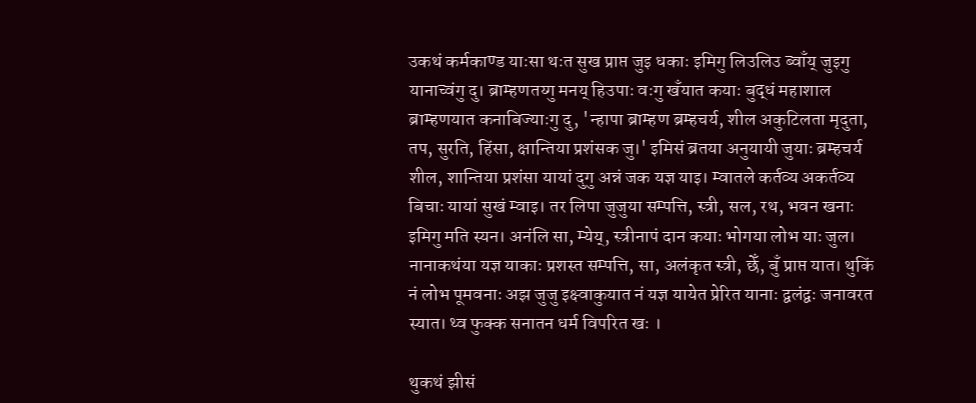उकथं कर्मकाण्ड याःसा थःत सुख प्राप्त जुइ धकाः इमिगु लिउलिउ ब्वाँय् जुइगु यानाच्वंगु दु। ब्राम्हणतय्गु मनय् हिउपाः वःगु खँयात कयाः बुद्धं महाशाल ब्राम्हणयात कनाबिज्याःगु दु, 'न्हापा ब्राम्हण ब्रम्हचर्य, शील अकुटिलता मृदुता, तप, सुरति, हिंसा, क्षान्तिया प्रशंसक जु।' इमिसं ब्रतया अनुयायी जुयाः ब्रम्हचर्य शील, शान्तिया प्रशंसा यायां दुगु अन्नं जक यज्ञ याइ। म्वातले कर्तव्य अकर्तव्य बिचाः यायां सुखं म्वाइ। तर लिपा जुजुया सम्पत्ति, स्त्री, सल, रथ, भवन खनाः इमिगु मति स्यन। अनंलि सा, म्येय्, स्त्रीनापं दान कयाः भोगया लोभ याः जुल। नानाकथंया यज्ञ याकाः प्रशस्त सम्पत्ति, सा, अलंकृत स्त्री, छेँ, बुँ प्राप्त यात। थुकिं नं लोभ पूमवनाः अझ जुजु इक्ष्वाकुयात नं यज्ञ यायेत प्रेरित यानाः द्वलंद्वः जनावरत स्यात। थ्व फुक्क सनातन धर्म विपरित खः ।

थुकथं झीसं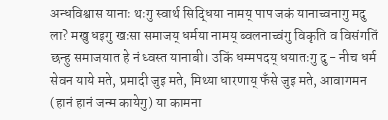अन्धविश्वास यानाः थःगु स्वार्थ सिद्धिया नामय् पाप जकं यानाच्वनागु मदु ला? मखु धइगु खःसा समाजय् धर्मया नामय् ब्वलनाच्वंगु विकृति व विसंगतिं छन्हु समाजयात हे नं ध्वस्त यानाबी। उकिं धम्मपदय् धयातःगु दु - नीच धर्म सेवन याये मते, प्रमादी जुइ मते, मिथ्या धारणाय् फँसे जुइ मते, आवागमन (हानं हानं जन्म कायेगु) या कामना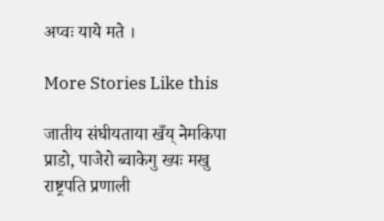अप्वः याये मते ।

More Stories Like this

जातीय संघीयताया खँय् नेमकिपा
प्राडो, पाजेरो ब्वाकेगु ख्यः मखु
राष्ट्रपति प्रणाली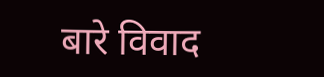बारे विवाद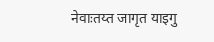नेवाःतय्त जागृत याइगु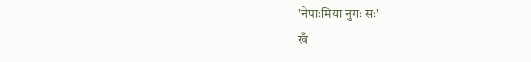'नेपाःमिया नुगः सः'
खँ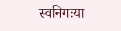स्वनिगःया